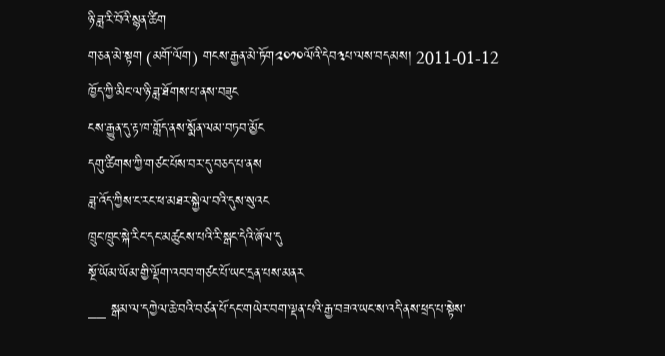ཉི་ཟླ་རི་བོའི་སྙན་ཚིག
གཅན་མེ་སྟག (མགོ་ལོག) གངས་རྒྱན་མེ་ཏོག༢༠༡༠ལོའི་དེབ༣པ་ལས་བདམས། 2011-01-12
ཁྱོད་ཀྱི་མིང་ལ་ཉི་ཟླ་ཐོགས་པ་ནས་བཟུང
ངས་རྒྱུན་དུ་རྟ་ཁ་གློད་ནས་སྨོན་ལམ་བཏབ་མྱོང
དགུ་ཚིགས་ཀྱི་གཙང་པོས་བར་དུ་བཅད་པ་ནས
ཟླ་འོད་ཀྱིས་ང་རང་ཕ་མཐར་སྐྱེལ་བའི་དུས་སུའང
ཁྲུང་ཁྲུང་སྐེ་རིང་དང་མཚུངས་པའི་རི་སྒང་དེའི་ཞོལ་དུ
སྔོ་ཡོམ་ཡོམ་གྱི་ལྡོག་འབབ་གཙང་པོ་ཡང་དྲན་པས་མནར
__ སྒམ་ལ་དཀྱེལ་ཆེ་བའི་བཙན་པོ་དང་གཡེར་བག་ལྡན་པའི་རྒྱ་བཟའ་ཡང་ས་འདི་ནས་ཕྲད་པ་སྟེས་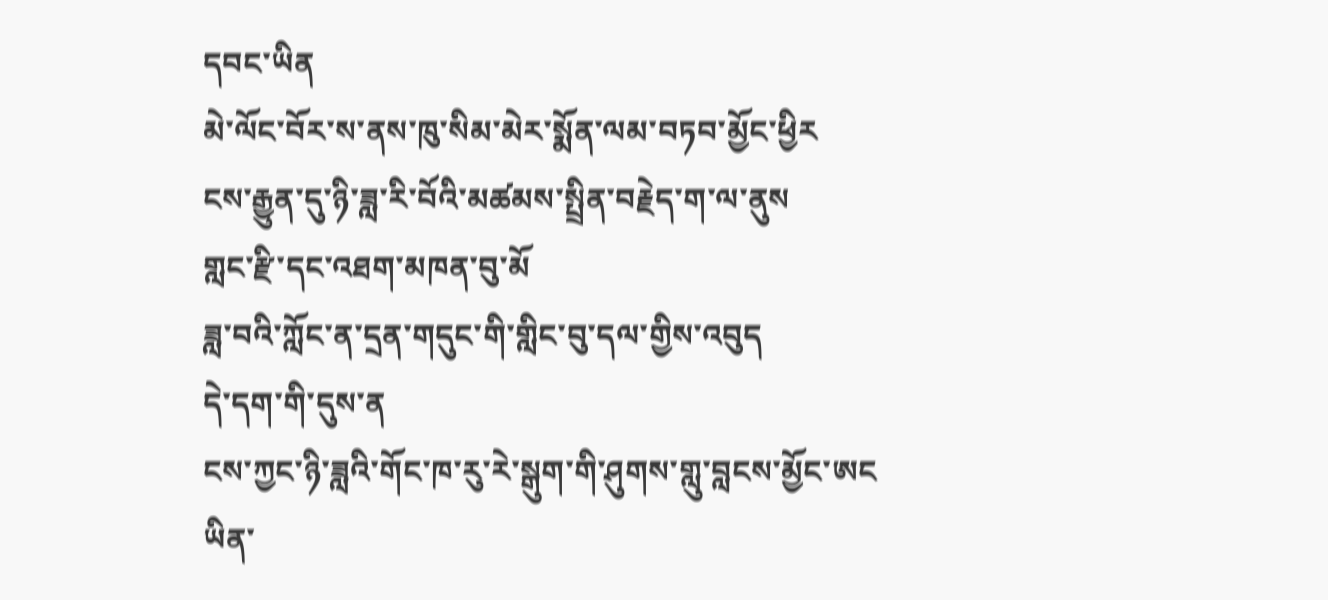དབང་ཡིན
མེ་ལོང་བོར་ས་ནས་ཁུ་སིམ་མེར་སྨོན་ལམ་བཏབ་མྱོང་ཕྱིར
ངས་རྒྱུན་དུ་ཉི་ཟླ་རི་བོའི་མཚམས་སྤྲིན་བརྗེད་ག་ལ་ནུས
གླང་རྫི་དང་འཐག་མཁན་བུ་མོ
ཟླ་བའི་ཀློང་ན་དྲན་གདུང་གི་གླིང་བུ་དལ་གྱིས་འབུད
དེ་དག་གི་དུས་ན
ངས་ཀྱང་ཉི་ཟླའི་གོང་ཁ་རུ་རེ་སྒུག་གི་ཤུགས་གླུ་བླངས་མྱོང་ཨང
ཡིན་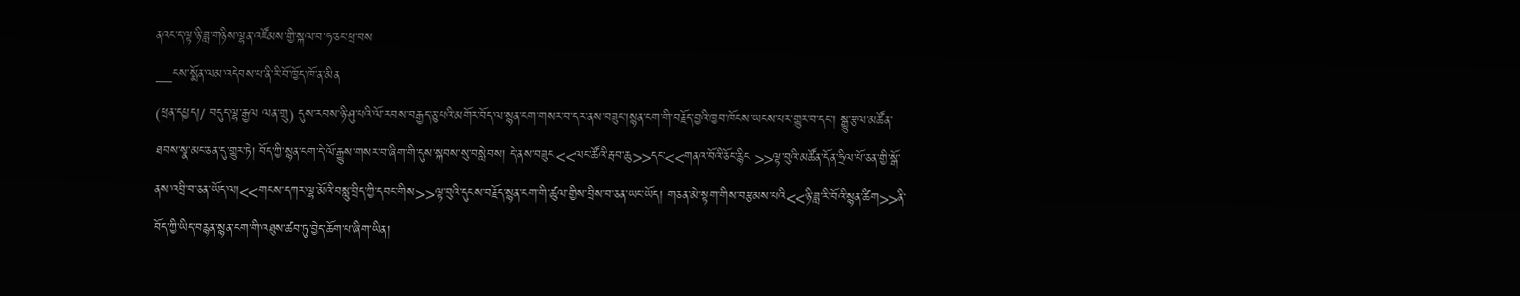ནའང་ད་ལྟ་ཉི་ཟླ་གཉིས་ལྷན་འཛོམས་གྱི་སྐལ་བ་ཧ་ཅང་ཕྲ་བས
__ངས་སྨོན་ལམ་འདེབས་པ་ནི་རི་བོ་ཁྱོད་ཁོ་ན་མིན
(ཕྲན་དཔྱད།/ བདུད་ལྷ་རྒྱལ ལན་གྲུ) དུས་རབས་ཉི་ཤུ་པའི་ལོ་རབས་བརྒྱད་ཅུ་པའི་མགོར་བོད་ལ་སྙན་ངག་གསར་བ་དར་ནས་བཟུང་།སྙན་ངག་གི་བརྗོད་བྱའི་ཁྱབ་ཁོངས་ཡངས་པར་གྱུར་བ་དང་། སྒྱུ་རྩལ་མཚོན་ཐབས་སྣ་མང་ཅན་དུ་གྱུར་ཏེ། བོད་ཀྱི་སྙན་ངག་དེ་ལོ་རྒྱུས་གསར་བ་ཞིག་གི་དུས་སྐབས་སུ་བསླེབས། དེ་ནས་བཟུང<<ལང་ཚོའི་རྦབ་ཆུ>>དང་<<གནའ་བོའི་ཅོང་རྙིང >>ལྟ་བུའི་མཚོན་དོན་ཧྲིལ་པོ་ཅན་གྱི་སྒོ་ནས་འབྲི་བ་ཅན་ཡོད་ལ།<<གངས་དཀར་ལྷ་མོའི་བསླུ་བྲིད་ཀྱི་དབང་གིས>>ལྟ་བུའི་དུངས་བརྗོད་སྙན་ངག་གི་ཚུལ་གྱིས་བྲིས་བ་ཅན་ཡང་ཡོད། གཅན་མེ་སྟག་གིས་བརྩམས་པའི<<ཉི་ཟླ་རི་བོའི་སྙན་ཚིག>>ནི་བོད་ཀྱི་ཡིད་བརྙན་སྙན་ངག་གི་འཐུས་ཚབ་ཏུ་བྱེད་ཆོག་པ་ཞིག་ཡིན།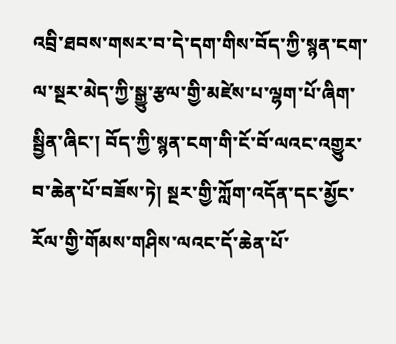འབྲི་ཐབས་གསར་བ་དེ་དག་གིས་བོད་ཀྱི་སྙན་ངག་ལ་སྔར་མེད་ཀྱི་སྒྱུ་རྩལ་གྱི་མཛེས་པ་ལྷག་པོ་ཞིག་སྦྱིན་ཞིང་། བོད་ཀྱི་སྙན་ངག་གི་ངོ་བོ་ལའང་འགྱུར་བ་ཆེན་པོ་བཟོས་ཏེ། སྔར་གྱི་ཀློག་འདོན་དང་མྱོང་རོལ་གྱི་གོམས་གཤིས་ལའང་དོ་ཆེན་པོ་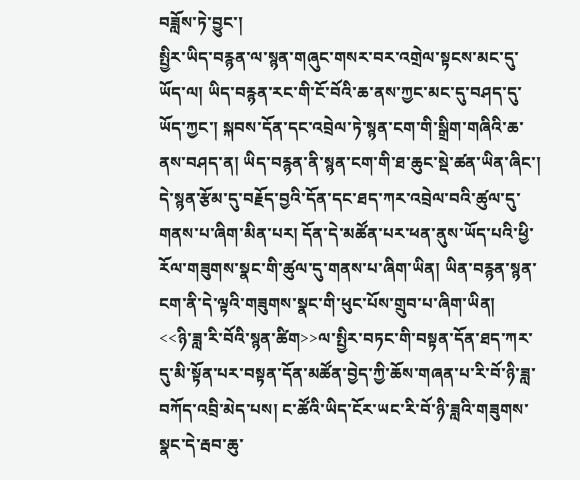བཟློས་ཏེ་བྱུང་།
སྤྱིར་ཡིད་བརྙན་ལ་སྙན་གཞུང་གསར་བར་འགྲེལ་སྟངས་མང་དུ་ཡོད་ལ། ཡིད་བརྙན་རང་གི་ངོ་བོའི་ཆ་ནས་ཀྱང་མང་དུ་བཤད་དུ་ཡོད་ཀྱང་། སྐབས་དོན་དང་འབྲེལ་ཏེ་སྙན་ངག་གི་སྒྲིག་གཞིའི་ཆ་ནས་བཤད་ན། ཡིད་བརྙན་ནི་སྙན་ངག་གི་ཐ་ཆུང་སྡེ་ཚན་ཡིན་ཞིང་། དེ་སྙན་རྩོམ་དུ་བརྗོད་བྱའི་དོན་དང་ཐད་ཀར་འབྲེལ་བའི་ཚུལ་དུ་གནས་པ་ཞིག་མིན་པར། དོན་དེ་མཚོན་པར་ཕན་ནུས་ཡོད་པའི་ཕྱི་རོལ་གཟུགས་སྣང་གི་ཚུལ་དུ་གནས་པ་ཞིག་ཡིན། ཡིན་བརྙན་སྙན་ངག་ནི་དེ་ལྟའི་གཟུགས་སྣང་གི་ཕུང་པོས་གྲུབ་པ་ཞིག་ཡིན།
<<ཉི་ཟླ་རི་བོའི་སྙན་ཚིག>>ལ་སྤྱིར་བཏང་གི་བསྟན་དོན་ཐད་ཀར་དུ་མི་སྟོན་པར་བསྟན་དོན་མཚོན་བྱེད་ཀྱི་ཆོས་གཞན་པ་རི་བོ་ཉི་ཟླ་བཀོད་འབྲི་མེད་པས། ང་ཚོའི་ཡིད་ངོར་ཡང་རི་བོ་ཉི་ཟླའི་གཟུགས་སྣང་དེ་རྦབ་ཆུ་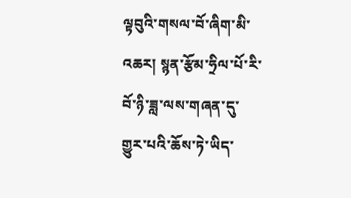ལྟབུའི་གསལ་བོ་ཞིག་མི་འཆར། སྙན་རྩོམ་ཧྲིལ་པོ་རི་བོ་ཉི་ཟླ་ལས་གཞན་དུ་གྱུར་པའི་ཆོས་ཏེ་ཡིད་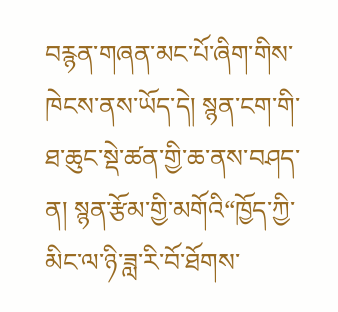བརྙན་གཞན་མང་པོ་ཞིག་གིས་ཁེངས་ནས་ཡོད་དེ། སྙན་ངག་གི་ཐ་ཆུང་སྡེ་ཚན་གྱི་ཆ་ནས་བཤད་ན། སྙན་རྩོམ་གྱི་མགོའི“ཁྱོད་ཀྱི་མིང་ལ་ཉི་ཟླ་རི་བོ་ཐོགས་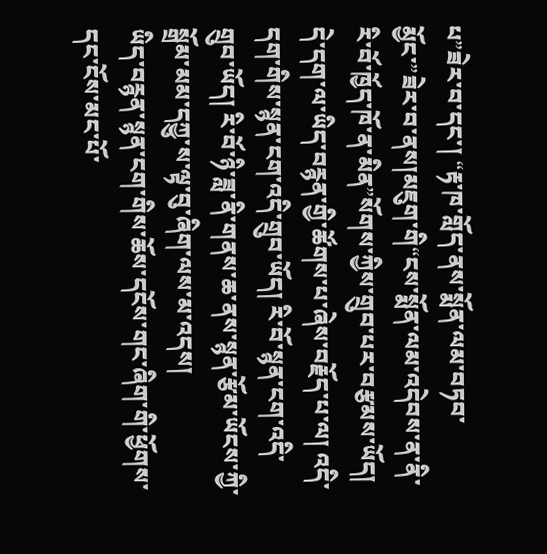པ”ཟེར་བ་དང་། “རྟ་ཁ་གློད་ནས་སྨོན་ལམ་བཏབ་མྱོང་”ཟེར་བ་ནས།མཇུག་གི“ངས་སྨོན་ལམ་འདེབས་ན་ནི་རི་བོ་ཁྱོད་ཁོ་ན་མིན”སོགས་ཀྱིས་གྲུབ་པར་བརྩམས་ཡོད། དེ་དག་ལ་ཡིད་བརྙན་གྱི་ཚོགས་པ་ཞེས་བརྗོད་པ་ལ། འདི་དག་གིས་སྙན་ངག་འདི་གྲུབ་ཡོད། རི་བོ་སྙན་ངག་འདི་གྲུབ་ཡོད། རི་བོ་ཉི་ཟླ་ནི་གནས་ཆ་ནས་སྙན་རྩོམ་ཡོངས་ཀྱི་སྒྲོམ་མམ་དཀྱུ་ས་ལྟ་བུ་ཞིག་ལས་མ་འདས།
ཡིད་བརྙན་སྙན་ངག་གིས་ཆོས་དངོས་གང་ཞིག་གི་ཕྱོགས་དང་ངོས་མང་པོ་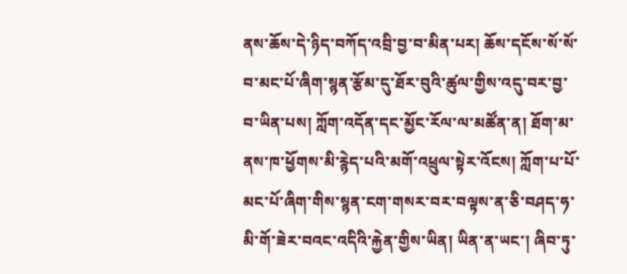ནས་ཆོས་དེ་ཉིད་བཀོད་འབྲི་བྱ་བ་མིན་པར། ཆོས་དངོས་སོ་སོ་བ་མང་པོ་ཞིག་སྙན་རྩོམ་དུ་ཐོར་བུའི་ཚུལ་གྱིས་འདུ་བར་བྱ་བ་ཡིན་པས། ཀློག་འདོན་དང་མྱོང་རོལ་ལ་མཚོན་ན། ཐོག་མ་ནས་ཁ་ཕྱོགས་མི་རྙེད་པའི་མགོ་འཕྲུལ་སྟེར་འོངས། ཀློག་པ་པོ་མང་པོ་ཞིག་གིས་སྙན་ངག་གསར་བར་བལྟས་ན་ཅི་བཤད་ཧ་མི་གོ་ཟེར་བའང་འདིའི་རྐྱེན་གྱིས་ཡིན། ཡིན་ན་ཡང་། ཞིབ་ཏུ་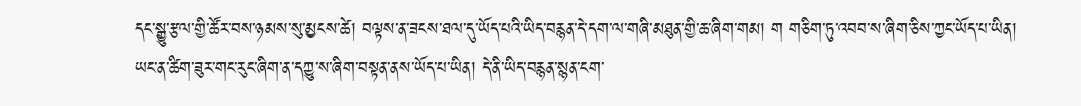དང་སྒྱུ་རྩལ་གྱི་ཚོར་བས་ཉམས་སུ་མྱངས་ཚེ། བལྟས་ན་ཟངས་ཐལ་དུ་ཡོད་པའི་ཡིད་བརྙན་དེ་དག་ལ་གཞི་མཐུན་གྱི་ཆ་ཞིག་གམ། ག གཅིག་ཏུ་འབབ་ས་ཞིག་ཅིས་ཀྱང་ཡོད་པ་ཡིན། ཡང་ན་ཚིག་ཟུར་གང་རུང་ཞིག་ན་དཀྱུ་ས་ཞིག་བསྟན་ནས་ཡོད་པ་ཡིན། དེ་ནི་ཡིད་བརྙན་སྙན་ངག་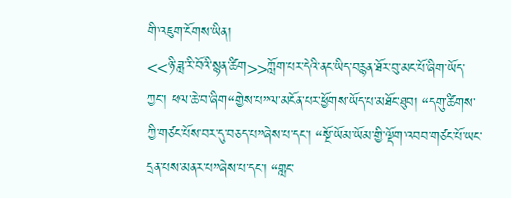གི་འཇུག་ངོགས་ཡིན།
<<ཉི་ཟླ་རི་བོའི་སྙན་ཚིག>>ཀློག་པར་དེའི་ནང་ཡིད་བརྙན་ཐོར་བུ་མང་པོ་ཞིག་ཡོད་ཀྱང་། ཕལ་ཆེ་བ་ཞིག“གྱེས་པ”ལ་མངོན་པར་ཕྱོགས་ཡོད་པ་མཐོང་ཐུབ། “དགུ་ཚིགས་ཀྱི་གཙང་པོས་བར་དུ་བཅད་པ”ཞེས་པ་དང་། “སྔོ་ཡོམ་ཡོམ་གྱི་ལྡོག་འབབ་གཙང་པོ་ཡང་དྲན་པས་མནར་པ”ཞེས་པ་དང་། “གླང་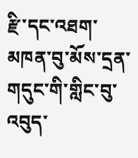རྫི་དང་འཐག་མཁན་བུ་མོས་དྲན་གདུང་གི་གླིང་བུ་འབུད་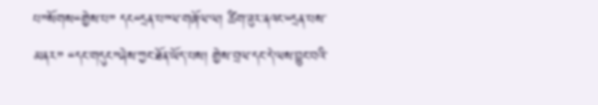པ”སོགས“གྱེས་པ” དང“དྲན་པ”ལ་གཞོལ་ལ། ཚིག་ཟུར་ནའང་“དྲན་པས་མནར” “དང་གདུང”ཞེས་ཀྱང་ཐོན་ཡོད་པས། གྱེས་བྲལ་དང་དེ་ལས་བྱུང་བའི་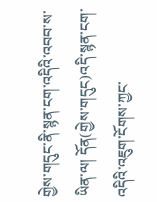གྱེས་གདུང་ནི་སྙན་ངག་འདིའི་འབབ་ས་ཡིན་ལ། དོན(གྱེས་གདུང)འདི་སྙན་ངག་འདིའི་འཇུག་ངོགས་ཀྱང་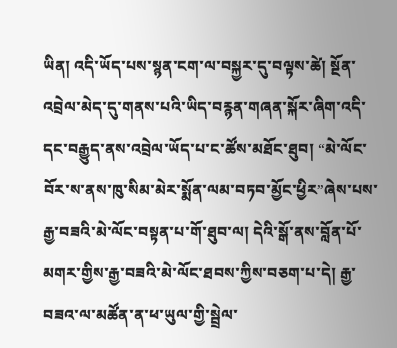ཡིན། འདི་ཡོད་པས་སྙན་ངག་ལ་བསྐྱར་དུ་བལྟས་ཚེ། སྔོན་འབྲེལ་མེད་དུ་གནས་པའི་ཡིད་བརྙན་གཞན་སྐོར་ཞིག་འདི་དང་བརྒྱུད་ནས་འབྲེལ་ཡོད་པ་ང་ཚོས་མཐོང་ཐུབ། “མེ་ལོང་བོར་ས་ནས་ཁུ་སིམ་མེར་སྨོན་ལམ་བཏབ་མྱོང་ཕྱིར”ཞེས་པས་རྒྱ་བཟའི་མེ་ལོང་བསྟན་པ་གོ་ཐུབ་ལ། དེའི་སྒོ་ནས་བློན་པོ་མགར་གྱིས་རྒྱ་བཟའི་མེ་ལོང་ཐབས་ཀྱིས་བཅག་པ་དེ། རྒྱ་བཟའ་ལ་མཚོན་ན་ཕ་ཡུལ་གྱི་སྦྲེལ་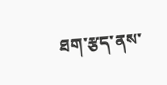ཐག་རྩད་ནས་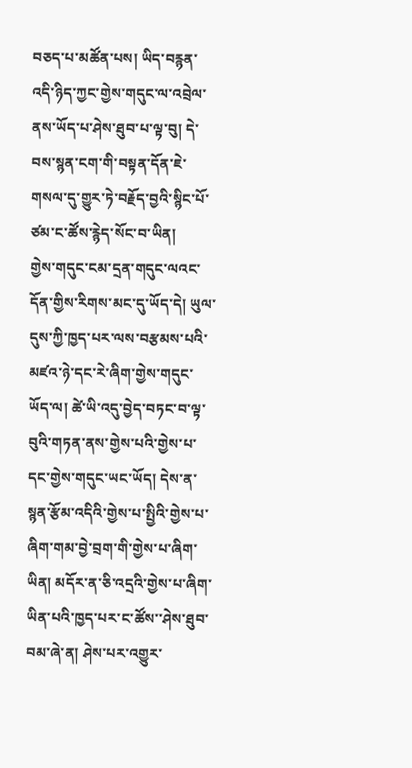བཅད་པ་མཚོན་པས། ཡིད་བརྙན་འདི་ཉིད་ཀྱང་གྱེས་གདུང་ལ་འབྲེལ་ནས་ཡོད་པ་ཤེས་ཐུབ་པ་ལྟ་བུ། དེ་བས་སྙན་ངག་གི་བསྟན་དོན་ཇེ་གསལ་དུ་གྱུར་ཏེ་བརྗོད་བྱའི་སྙིང་པོ་ཙམ་ང་ཚོས་རྙེད་སོང་བ་ཡིན།
གྱེས་གདུང་ངམ་དྲན་གདུང་ལའང་དོན་གྱིས་རིགས་མང་དུ་ཡོད་དེ། ཡུལ་དུས་ཀྱི་ཁྱད་པར་ལས་བརྩམས་པའི་མཛའ་ཉེ་དང་རེ་ཞིག་གྱེས་གདུང་ཡོད་ལ། ཚེ་ཡི་འདུ་བྱེད་བཏང་བ་ལྟ་བུའི་གཏན་ནས་གྱེས་པའི་གྱེས་པ་དང་གྱེས་གདུང་ཡང་ཡོད། དེས་ན་སྙན་རྩོམ་འདིའི་གྱེས་པ་སྤྱིའི་གྱེས་པ་ཞིག་གམ་བྱེ་བྲག་གི་གྱེས་པ་ཞིག་ཡིན། མདོར་ན་ཅི་འདྲའི་གྱེས་པ་ཞིག་ཡིན་པའི་ཁྱད་པར་ང་ཚོས་་ཤེས་ཐུབ་བམ་ཞེ་ན། ཤེས་པར་འགྱུར་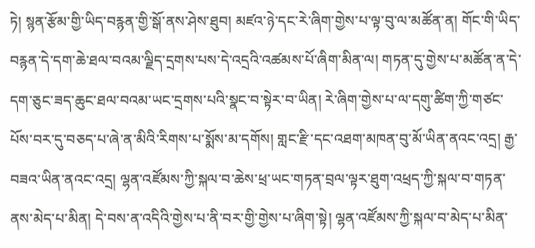ཏེ། སྙན་རྩོམ་གྱི་ཡིད་བརྙན་གྱི་སྒོ་ནས་ཤེས་ཐུབ། མཛའ་ཉེ་དང་རེ་ཞིག་གྱེས་པ་ལྟ་བུ་ལ་མཚོན་ན། གོང་གི་ཡིད་བརྙན་དེ་དག་ཆེ་ཐལ་བའམ་ལྗིད་དྲགས་པས་དེ་འདྲའི་འཚམས་པོ་ཞིག་མིན་ལ། གཏན་དུ་གྱེས་པ་མཚོན་ན་དེ་དག་ཅུང་ཟད་ཆུང་ཐལ་བའམ་ཡང་དྲགས་པའི་སྣང་བ་སྟེར་བ་ཡིན། རེ་ཞིག་གྱེས་པ་ལ་དགུ་ཚིག་ཀྱི་གཙང་པོས་བར་དུ་བཅད་པ་ཞེ་ན་མིའི་རིགས་པ་སྨོས་མ་དགོས། གླང་རྫི་དང་འཐག་མཁན་བུ་མོ་ཡིན་ནའང་འདྲ། རྒྱ་བཟའ་ཡིན་ནའང་འདྲ། ལྷན་འཛོམས་ཀྱི་སྐལ་བ་ཆེས་ཕྲ་ཡང་གཏན་བྲལ་ལྟར་ཐུག་འཕྲད་ཀྱི་སྐལ་བ་གཏན་ནས་མེད་པ་མིན། དེ་བས་ན་འདིའི་གྱེས་པ་ནི་བར་གྱི་གྱེས་པ་ཞིག་སྟེ། ལྷན་འཛོམས་ཀྱི་སྐལ་བ་མེད་པ་མིན་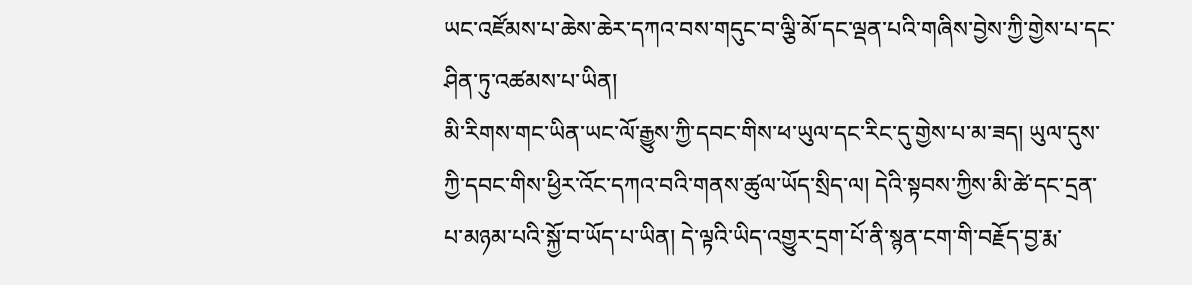ཡང་འཛོམས་པ་ཆེས་ཆེར་དཀའ་བས་གདུང་བ་ལྕི་མོ་དང་ལྡན་པའི་གཞིས་བྱེས་ཀྱི་གྱེས་པ་དང་ཤིན་ཏུ་འཚམས་པ་ཡིན།
མི་རིགས་གང་ཡིན་ཡང་ལོ་རྒྱུས་ཀྱི་དབང་གིས་ཕ་ཡུལ་དང་རིང་དུ་གྱེས་པ་མ་ཟད། ཡུལ་དུས་ཀྱི་དབང་གིས་ཕྱིར་འོང་དཀའ་བའི་གནས་ཚུལ་ཡོད་སྲིད་ལ། དེའི་སྟབས་ཀྱིས་མི་ཚེ་དང་དྲན་པ་མཉམ་པའི་སྐྱོ་བ་ཡོད་པ་ཡིན། དེ་ལྟའི་ཡིད་འགྱུར་དྲག་པོ་ནི་སྙན་ངག་གི་བརྗོད་བྱ་རྨ་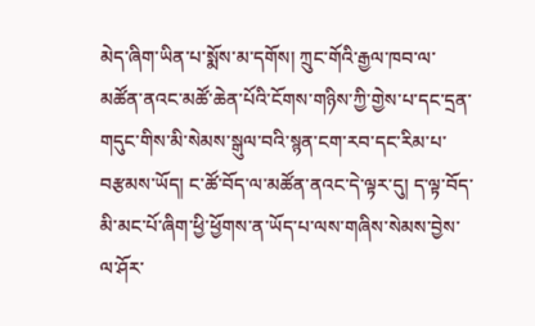མེད་ཞིག་ཡིན་པ་སྨོས་མ་དགོས། ཀྲུང་གོའི་རྒྱལ་ཁབ་ལ་མཚོན་ནའང་མཚོ་ཆེན་པོའི་ངོགས་གཉིས་ཀྱི་གྱེས་པ་དང་དྲན་གདུང་གིས་མི་སེམས་སྒུལ་བའི་སྙན་ངག་རབ་དང་རིམ་པ་བརྩམས་ཡོད། ང་ཚོ་བོད་ལ་མཚོན་ནའང་དེ་ལྟར་དུ། ད་ལྟ་བོད་མི་མང་པོ་ཞིག་ཕྱི་ཕྱོགས་ན་ཡོད་པ་ལས་གཞིས་སེམས་བྱེས་ལ་ཤོར་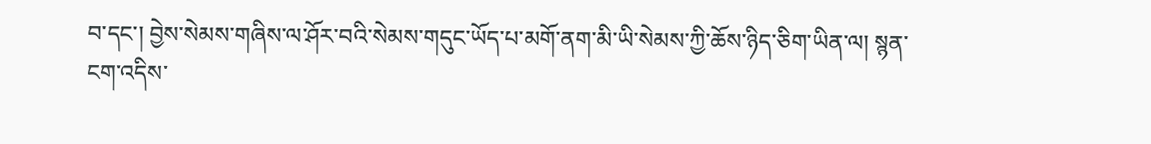བ་དང་། བྱེས་སེམས་གཞིས་ལ་ཤོར་བའི་སེམས་གདུང་ཡོད་པ་མགོ་ནག་མི་ཡི་སེམས་ཀྱི་ཆོས་ཉིད་ཅིག་ཡིན་ལ། སྙན་ངག་འདིས་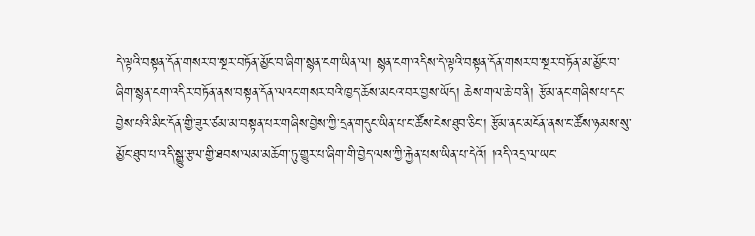དེ་ལྟའི་བསྟན་དོན་གསར་བ་སྔར་བཏོན་མྱོང་བ་ཞིག་སྙན་ངག་ཡིན་ལ། སྙན་ངག་འདིས་དེ་ལྟའི་བསྟན་དོན་གསར་བ་སྔར་བཏོན་མ་མྱོང་བ་ཞིག་སྙན་ངག་འདིར་བཏོན་ནས་བསྟན་དོན་ལའང་གསར་བའི་ཁྱད་ཆོས་མངའ་བར་བྱས་ཡོད། ཆེས་གལ་ཆེ་བ་ནི། རྩོམ་ནང་གཞིས་པ་དང་བྱེས་པའི་མིང་དོན་གྱི་ཟུར་ཙམ་མ་བསྟན་པར་གཞིས་བྱེས་ཀྱི་དྲན་གདུང་ཡིན་པ་ང་ཚོས་ངེས་ཐུབ་ཅིང་། རྩོམ་ནང་མངོན་ནས་ང་ཚོས་ཉམས་སུ་མྱོང་ཐུབ་པ་འདི་སྒྱུ་རྩལ་གྱི་ཐབས་ལམ་མཆོག་ཏུ་གྱུར་པ་ཞིག་གི་བྱེད་ལས་ཀྱི་རྐྱེན་པས་ཡིན་པ་དེའོ། །འདི་འདྲ་ལ་ཡང་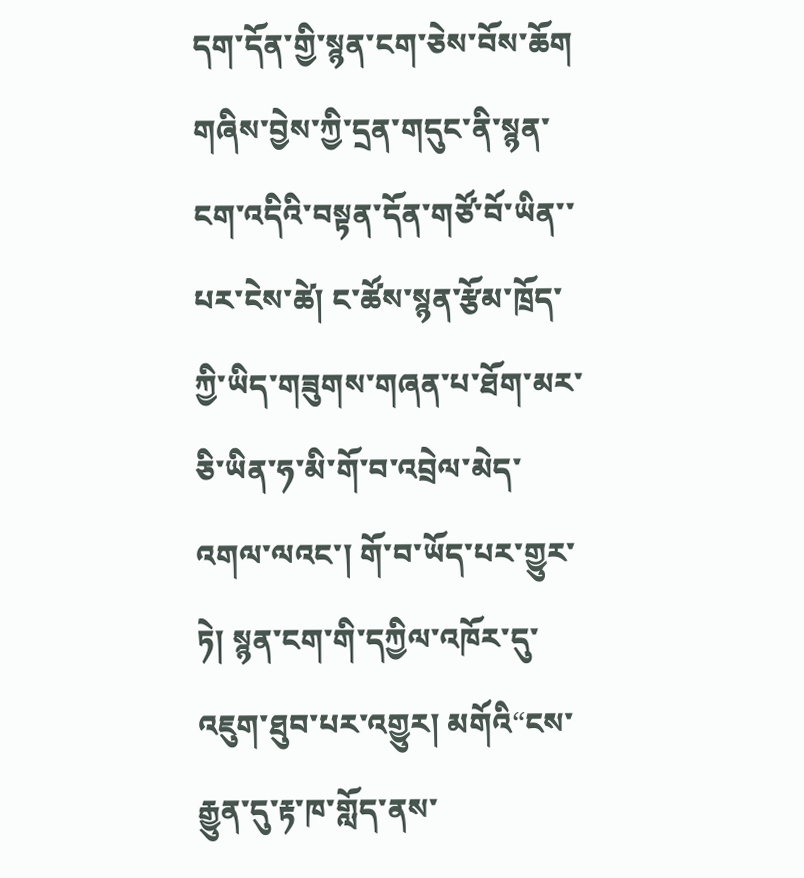དག་དོན་གྱི་སྙན་ངག་ཅེས་བོས་ཆོག
གཞིས་བྱེས་ཀྱི་དྲན་གདུང་ནི་སྙན་ངག་འདིའི་བསྟན་དོན་གཙོ་བོ་ཡིན་་པར་ངེས་ཚེ། ང་ཚོས་སྙན་རྩོམ་ཁྲོད་ཀྱི་ཡིད་གཟུགས་གཞན་པ་ཐོག་མར་ཅི་ཡིན་ཧ་མི་གོ་བ་འབྲེལ་མེད་འགལ་ལའང་། གོ་བ་ཡོད་པར་གྱུར་ཏེ། སྙན་ངག་གི་དཀྱིལ་འཁོར་དུ་འཇུག་ཐུབ་པར་འགྱུར། མགོའི“ངས་རྒྱུན་དུ་རྟ་ཁ་གློད་ནས་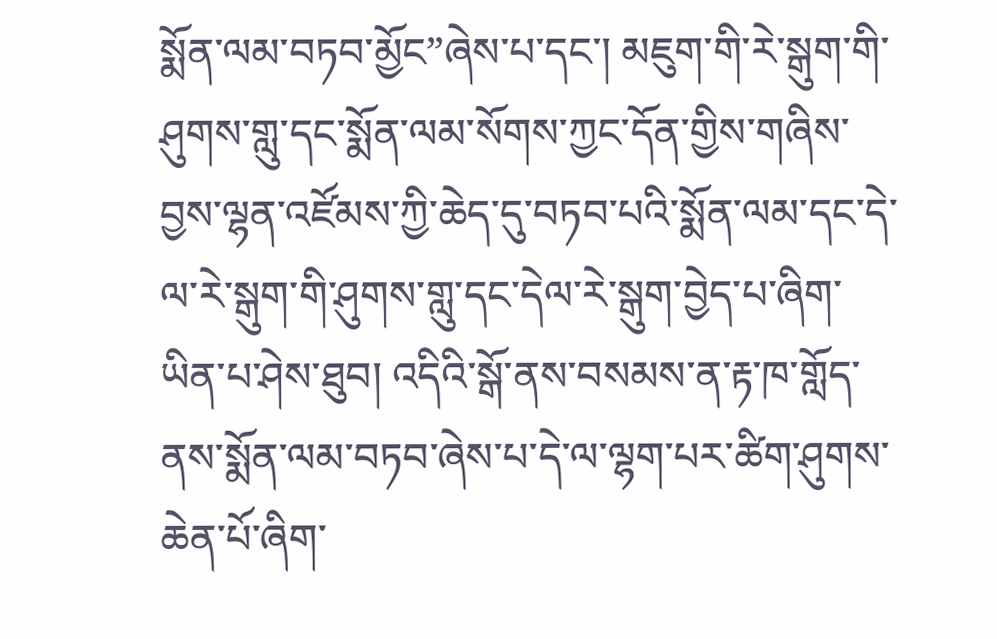སྨོན་ལམ་བཏབ་མྱོང”ཞེས་པ་དང་། མཇུག་གི་རེ་སྒུག་གི་ཤུགས་གླུ་དང་སྨོན་ལམ་སོགས་ཀྱང་དོན་གྱིས་གཞིས་བྱས་ལྷན་འཛོམས་ཀྱི་ཆེད་དུ་བཏབ་པའི་སྨོན་ལམ་དང་དེ་ལ་རེ་སྒུག་གི་ཤུགས་གླུ་དང་དེལ་རེ་སྒུག་བྱེད་པ་ཞིག་ཡིན་པ་ཤེས་ཐུབ། འདིའི་སྒོ་ནས་བསམས་ན་རྟ་ཁ་གློད་ནས་སྨོན་ལམ་བཏབ་ཞེས་པ་དེ་ལ་ལྷག་པར་ཚིག་ཤུགས་ཆེན་པོ་ཞིག་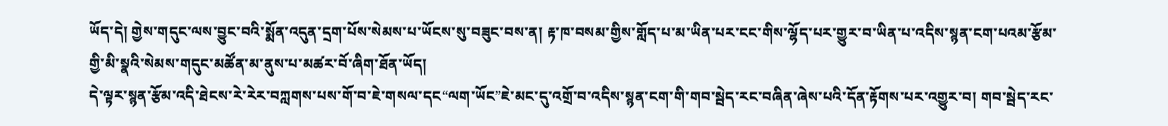ཡོད་དེ། གྱེས་གདུང་ལས་བྱུང་བའི་སྨོན་འདུན་དྲག་པོས་སེམས་པ་ཡོངས་སུ་བཟུང་བས་ན། རྟ་ཁ་བསམ་གྱིས་གློད་པ་མ་ཡིན་པར་ངང་གིས་ལྷོད་པར་གྱུར་བ་ཡིན་པ་འདིས་སྙན་ངག་པའམ་རྩོམ་གྱི་མི་སྣའི་སེམས་གདུང་མཚོན་མ་ནུས་པ་མཚར་བོ་ཞིག་ཐོན་ཡོད།
དེ་ལྟར་སྙན་རྩོམ་འདི་ཐེངས་རེ་རེར་བཀླགས་པས་གོ་བ་ཇེ་གསལ་དང“ལག་ཡོང”ཇེ་མང་དུ་འགྲོ་བ་འདིས་སྙན་ངག་གི་གབ་སྦེད་རང་བཞིན་ཞེས་པའི་དོན་རྟོགས་པར་འགྱུར་བ། གབ་སྦེད་རང་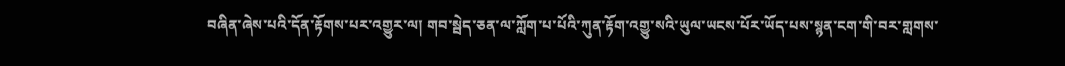བཞིན་ཞེས་པའི་དོན་རྟོགས་པར་འགྱུར་ལ། གབ་སྦེད་ཅན་ལ་ཀློག་པ་པོའི་ཀུན་རྟོག་འགྱུ་སའི་ཡུལ་ཡངས་པོར་ཡོད་པས་སྙན་ངག་གི་བར་གླགས་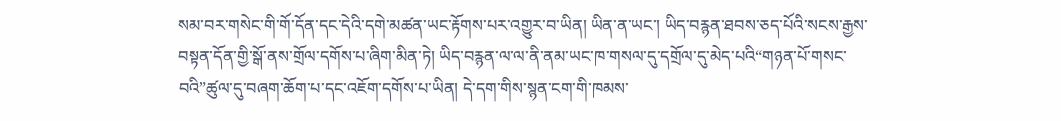སམ་བར་གསེང་གི་གོ་དོན་དང་དེའི་དགེ་མཚན་ཡང་རྟོགས་པར་འགྱུར་བ་ཡིན། ཡིན་ན་ཡང་། ཡིད་བརྙན་ཐབས་ཅད་པོའི་སངས་རྒྱས་བསྟན་དོན་གྱི་སྒོ་ནས་གྲོལ་དགོས་པ་ཞིག་མིན་ཏེ། ཡིད་བརྙན་ལ་ལ་ནི་ནམ་ཡང་ཁ་གསལ་དུ་དགྲོལ་དུ་མེད་པའི“གཉན་པོ་གསང་བའི”ཚུལ་དུ་བཞག་ཆོག་པ་དང་འཇོག་དགོས་པ་ཡིན། དེ་དག་གིས་སྙན་ངག་གི་ཁམས་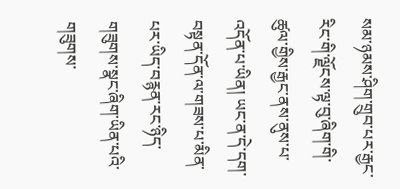སམ་ཉམས་ཤིག་གྲུབ་པར་རྒྱང་རིང་གི་ལྗོངས་ལྟ་བུ་ཞིག་གི་ཚུལ་གྱིས་རྒྱང་ནས་ནུས་པ་འདོན་པ་ཡིན། ཡང་ན་དེ་དག་བསྟན་དོན་ལ་གཟས་པ་མིན་པར་ཡིད་བརྙན་རང་ཉིད་གཟུགས་སྣང་ཞིག་ཡིན་པའི་གཟུགས་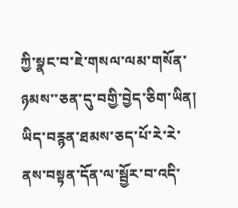ཀྱི་སྣང་བ་ཇེ་གསལ་ལམ་གསོན་ཉམས་་ཅན་དུ་བགྱི་བྱེད་ཅིག་ཡིན། ཡིད་བརྙན་ཐམས་ཅད་པོ་རེ་རེ་ནས་བསྟན་དོན་ལ་སྦྱོར་བ་འདི་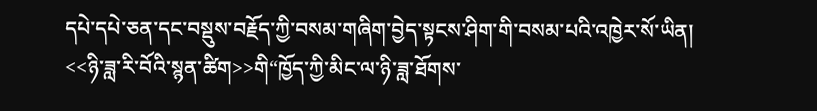དཔེ་དཔེ་ཅན་དང་བསྡུས་བརྗོད་ཀྱི་བསམ་གཞིག་བྱེད་སྟངས་ཤིག་གི་བསམ་པའི་འཁྱེར་སོ་ཡིན།
<<ཉི་ཟླ་རི་བོའི་སྙན་ཚིག>>གི“ཁྱོད་ཀྱི་མིང་ལ་ཉི་ཟླ་ཐོགས་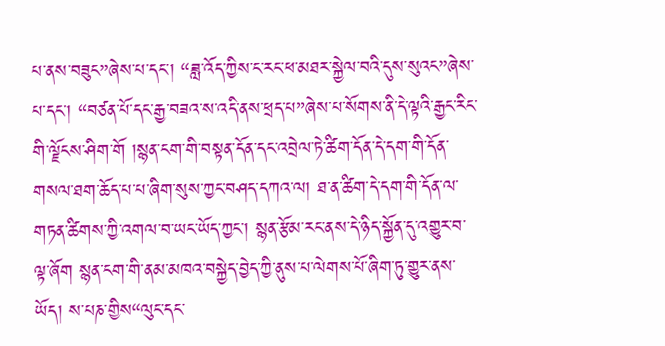པ་ནས་བཟུང”ཞེས་པ་དང་། “ཟླ་འོད་ཀྱིས་ང་རང་ཕ་མཐར་སྐྱེལ་བའི་དུས་སུའང”ཞེས་པ་དང་། “བཙན་པོ་དང་རྒྱ་བཟའ་ས་འདི་ནས་ཕྲད་པ”ཞེས་པ་སོགས་ནི་དེ་ལྟའི་རྒྱང་རིང་གི་ལྗོངས་ཤིག་གོ །སྙན་ངག་གི་བསྟན་དོན་དང་འབྲེལ་ཏེ་ཚིག་དོན་དེ་དག་གི་དོན་གསལ་ཐག་ཆོད་པ་པ་ཞིག་སུས་ཀྱང་བཤད་དཀའ་ལ། ཐ་ན་ཚིག་དེ་དག་གི་དོན་ལ་གཏན་ཚིགས་ཀྱི་འགལ་བ་ཡང་ཡོད་ཀྱང་། སྙན་རྩོམ་རང་ནས་དེ་ཉིད་སྐྱོན་དུ་འགྱུར་བ་ལྟ་ཞོག སྙན་ངག་གི་ནམ་མཁའ་བསྐྱེད་བྱེད་ཀྱི་ནུས་པ་ལེགས་པོ་ཞིག་ཏུ་གྱུར་ནས་ཡོད། ས་པཎ་གྱིས“ལུང་དང་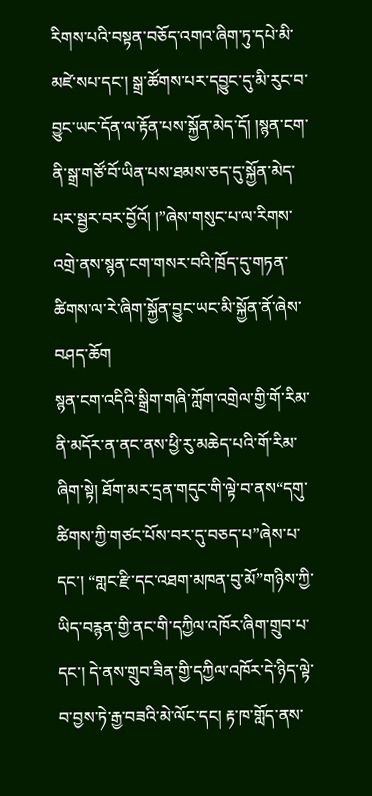རིགས་པའི་བསྟན་བཅོད་འགའ་ཞིག་ཏུ་དཔེ་མི་མཛེ་སཔ་དང་། སྒྲ་ཚོགས་པར་དབྱུང་དུ་མི་རུང་བ་བྱུང་ཡང་དོན་ལ་རྟོན་པས་སྐྱོན་མེད་དོ། །སྙན་ངག་ནི་སྒྲ་གཙོ་བོ་ཡིན་པས་ཐམས་ཅད་དུ་སྐྱོན་མེད་པར་སྦྱར་བར་བྱོའོ། །”ཞེས་གསུང་པ་ལ་རིགས་འགྲེ་ནས་སྙན་ངག་གསར་བའི་ཁྲོད་དུ་གཏན་ཚིགས་ལ་རེ་ཞིག་སྐྱོན་བྱུང་ཡང་མི་སྐྱོན་ནོ་ཞེས་བཤད་ཆོག
སྙན་ངག་འདིའི་སྒྲིག་གཞི་ཀློག་འགྲེལ་གྱི་གོ་རིམ་ནི་མདོར་ན་ནང་ནས་ཕྱི་རུ་མཆེད་པའི་གོ་རིམ་ཞིག་སྟེ། ཐོག་མར་དྲན་གདུང་གི་ལྟེ་བ་ནས“དགུ་ཚིགས་ཀྱི་གཙང་པོས་བར་དུ་བཅད་པ”ཞེས་པ་དང་། “གླང་རྫི་དང་འཐག་མཁན་བུ་མོ”གཉིས་ཀྱི་ཡིད་བརྙན་གྱི་ནང་གི་དཀྱིལ་འཁོར་ཞིག་གྲུབ་པ་དང་། དེ་ནས་གྲུབ་ཟིན་གྱི་དཀྱིལ་འཁོར་དེ་ཉིད་ལྟེ་བ་བྱས་ཏེ་རྒྱ་བཟའི་མེ་ལོང་དང། རྟ་ཁ་གློད་ནས་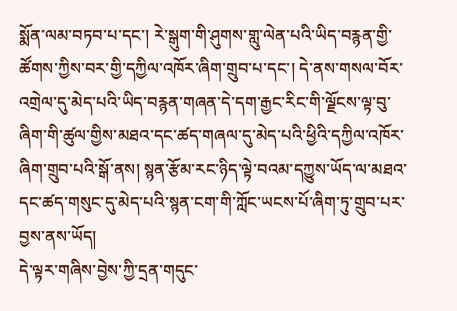སྨོན་ལམ་བཏབ་པ་དང་། རེ་སྒུག་གི་ཤུགས་གླུ་ལེན་པའི་ཡིད་བརྙན་གྱི་ཚོགས་ཀྱིས་བར་གྱི་དཀྱིལ་འཁོར་ཞིག་གྲུབ་པ་དང་། དེ་ནས་གསལ་བོར་འགྲེལ་དུ་མེད་པའི་ཡིད་བརྙན་གཞན་དེ་དག་རྒྱང་རིང་གི་ལྗོངས་ལྟ་བུ་ཞིག་གི་ཚུལ་གྱིས་མཐའ་དང་ཚད་གཞལ་དུ་མེད་པའི་ཕྱིའི་དཀྱིལ་འཁོར་ཞིག་གྲུབ་པའི་སྒོ་ནས། སྙན་རྩོམ་རང་ཉིད་ལྟེ་བའམ་དཀྱུས་ཡོད་ལ་མཐའ་དང་ཚད་གསུང་དུ་མེད་པའི་སྙན་ངག་གི་ཀློང་ཡངས་པོ་ཞིག་ཏུ་གྲུབ་པར་བྱས་ནས་ཡོད།
དེ་ལྟར་གཞིས་བྱེས་ཀྱི་དྲན་གདུང་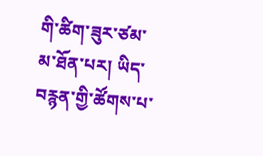གི་ཚིག་ཟུར་ཙམ་མ་ཐོན་པར། ཡིད་བརྙན་གྱི་ཚོགས་པ་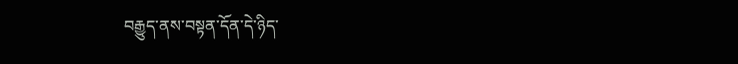བརྒྱུད་ནས་བསྟན་དོན་དེ་ཉིད་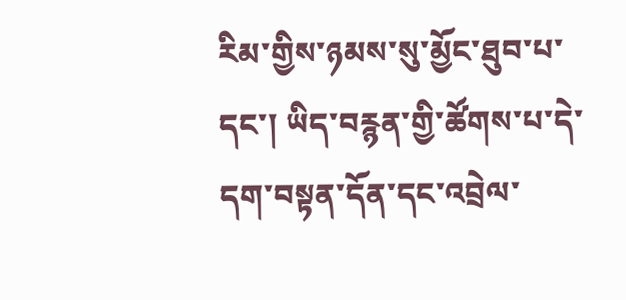རིམ་གྱིས་ཉམས་སུ་མྱོང་ཐུབ་པ་དང་། ཡིད་བརྙན་གྱི་ཚོགས་པ་དེ་དག་བསྟན་དོན་དང་འབྲེལ་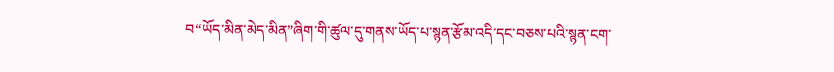བ“ཡོད་མིན་མེད་མིན”ཞིག་གི་ཚུལ་དུ་གནས་ཡོད་པ་སྙན་རྩོམ་འདི་དང་བཅས་པའི་སྙན་ངག་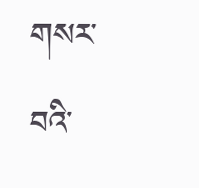གསར་བའི་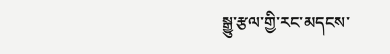སྒྱུ་རྩལ་གྱི་རང་མདངས་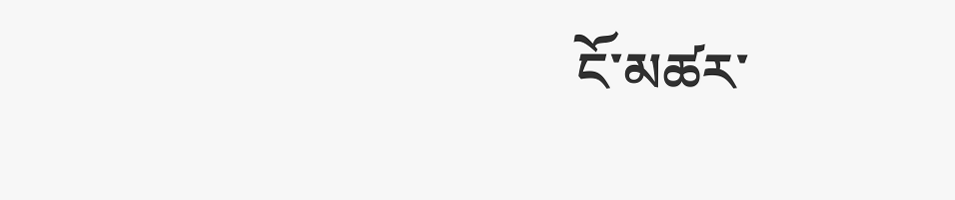ངོ་མཚར་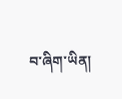བ་ཞིག་ཡིན།